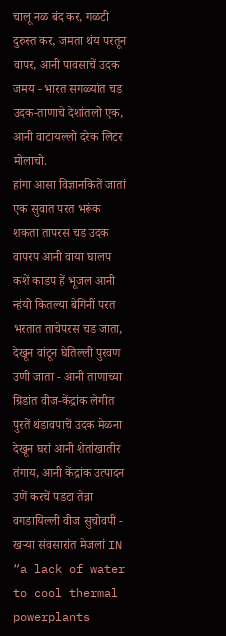चालू नळ बंद कर, गळटी दुरुस्त कर, जमता थंय परतून वापर, आनी पावसाचें उदक जमय - भारत सगळ्यांत चड उदक-ताणाचे देशांतलो एक, आनी वाटायल्लो दरेक लिटर मोलाचो.
हांगा आसा विज्ञानकितें जातां एक सुवात परत भरूंक शकता तापरस चड उदक वापरप आनी वाया घालप कशें काडप हें भूजल आनी न्हंयो कितल्या बेगिनीं परत भरतात ताचेपरस चड जाता, देखून वांटून घेतिल्ली पुरवण उणी जाता - आनी ताणाच्या ग्रिडांत वीज-केंद्रांक लेगीत पुरतें थंडावपाचें उदक मेळना देखून घरां आनी शेतांखातीर तंगाय, आनी केंद्रांक उत्पादन उणें करचें पडटा तेन्ना वगडायिल्ली वीज सुचोवपी - खऱ्या संवसारांत मेजलां IN
“a lack of water to cool thermal powerplants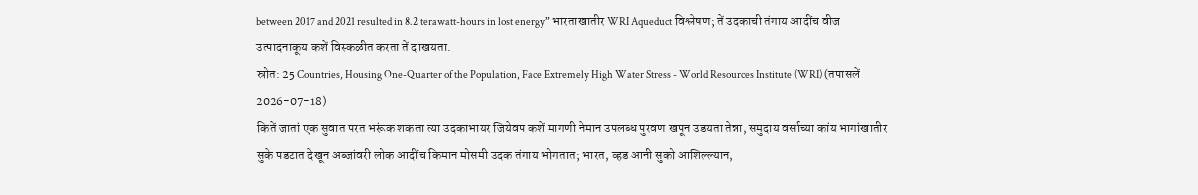between 2017 and 2021 resulted in 8.2 terawatt-hours in lost energy” भारताखातीर WRI Aqueduct विश्लेषण; तें उदकाची तंगाय आदींच वीज उत्पादनाकूय कशें विस्कळीत करता तें दाखयता.
स्रोत: 25 Countries, Housing One-Quarter of the Population, Face Extremely High Water Stress - World Resources Institute (WRI) (तपासलें 2026-07-18)
कितें जातां एक सुवात परत भरूंक शकता त्या उदकाभायर जियेवप कशें मागणी नेमान उपलब्ध पुरवण खपून उडयता तेन्ना, समुदाय वर्साच्या कांय भागांखातीर सुके पडटात देखून अब्जांवरी लोक आदींच किमान मोसमी उदक तंगाय भोगतात; भारत, व्हड आनी सुको आशिल्ल्यान,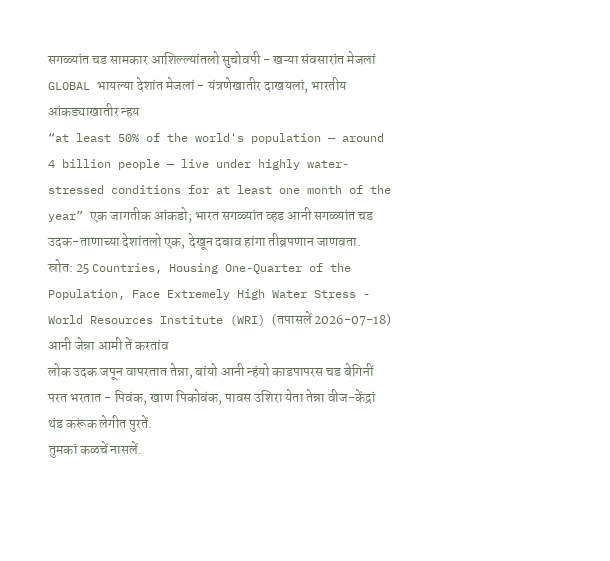सगळ्यांत चड सामकार आशिल्ल्यांतलो सुचोवपी - खऱ्या संवसारांत मेजलां GLOBAL भायल्या देशांत मेजलां - यंत्रणेखातीर दाखयलां, भारतीय आंकड्याखातीर न्हय
“at least 50% of the world's population — around 4 billion people — live under highly water-stressed conditions for at least one month of the year” एक जागतीक आंकडो; भारत सगळ्यांत व्हड आनी सगळ्यांत चड उदक-ताणाच्या देशांतलो एक, देखून दबाव हांगा तीव्रपणान जाणवता.
स्रोत: 25 Countries, Housing One-Quarter of the Population, Face Extremely High Water Stress - World Resources Institute (WRI) (तपासलें 2026-07-18)
आनी जेन्ना आमी तें करतांव
लोक उदक जपून वापरतात तेन्ना, बांयो आनी न्हंयो काडपापरस चड बेगिनीं परत भरतात - पिवंक, खाण पिकोवंक, पावस उशिरा येता तेन्ना वीज-केंद्रां थंड करूंक लेगीत पुरतें.
तुमकां कळचें नासलें.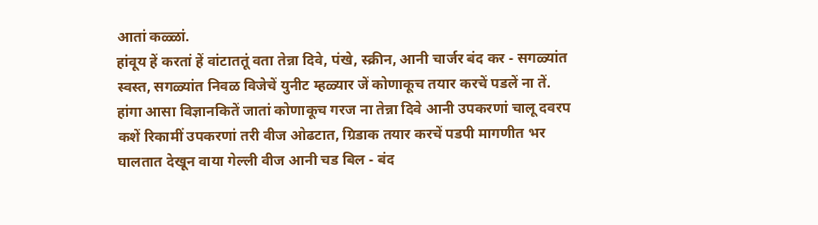आतां कळ्ळां.
हांवूय हें करतां हें वांटाततूं वता तेन्ना दिवे, पंखे, स्क्रीन, आनी चार्जर बंद कर - सगळ्यांत स्वस्त, सगळ्यांत निवळ विजेचें युनीट म्हळ्यार जें कोणाकूच तयार करचें पडलें ना तें.
हांगा आसा विज्ञानकितें जातां कोणाकूच गरज ना तेन्ना दिवे आनी उपकरणां चालू दवरप कशें रिकामीं उपकरणां तरी वीज ओढटात, ग्रिडाक तयार करचें पडपी मागणीत भर घालतात देखून वाया गेल्ली वीज आनी चड बिल - बंद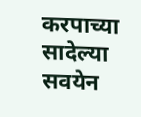करपाच्या सादेल्या सवयेन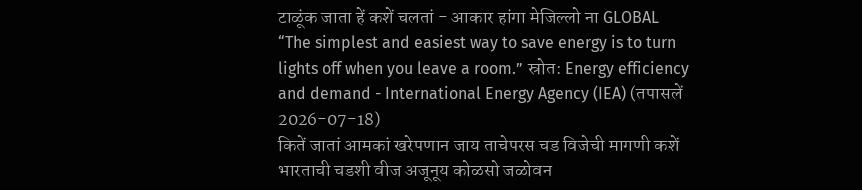टाळूंक जाता हें कशें चलतां - आकार हांगा मेजिल्लो ना GLOBAL
“The simplest and easiest way to save energy is to turn lights off when you leave a room.” स्रोत: Energy efficiency and demand - International Energy Agency (IEA) (तपासलें 2026-07-18)
कितें जातां आमकां खरेपणान जाय ताचेपरस चड विजेची मागणी कशें भारताची चडशी वीज अजूनूय कोळसो जळोवन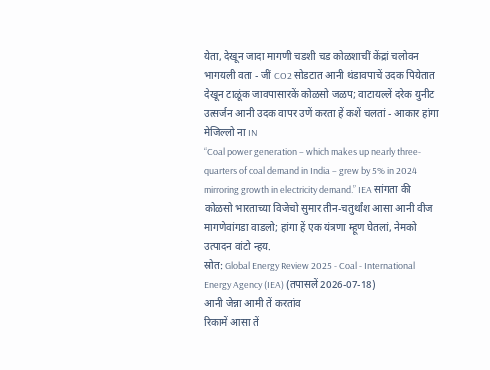येता, देखून जादा मागणी चडशी चड कोळशाचीं केंद्रां चलोवन भागयली वता - जीं CO2 सोडटात आनी थंडावपाचें उदक पियेतात देखून टाळूंक जावपासारकें कोळसो जळप; वाटायल्लें दरेक युनीट उत्सर्जन आनी उदक वापर उणें करता हें कशें चलतां - आकार हांगा मेजिल्लो ना IN
“Coal power generation – which makes up nearly three-quarters of coal demand in India – grew by 5% in 2024 mirroring growth in electricity demand.” IEA सांगता की कोळसो भारताच्या विजेचो सुमार तीन-चतुर्थांश आसा आनी वीज मागणेवांगडा वाडलो; हांगा हें एक यंत्रणा म्हूण घेतलां, नेमको उत्पादन वांटो न्हय.
स्रोत: Global Energy Review 2025 - Coal - International Energy Agency (IEA) (तपासलें 2026-07-18)
आनी जेन्ना आमी तें करतांव
रिकामें आसा तें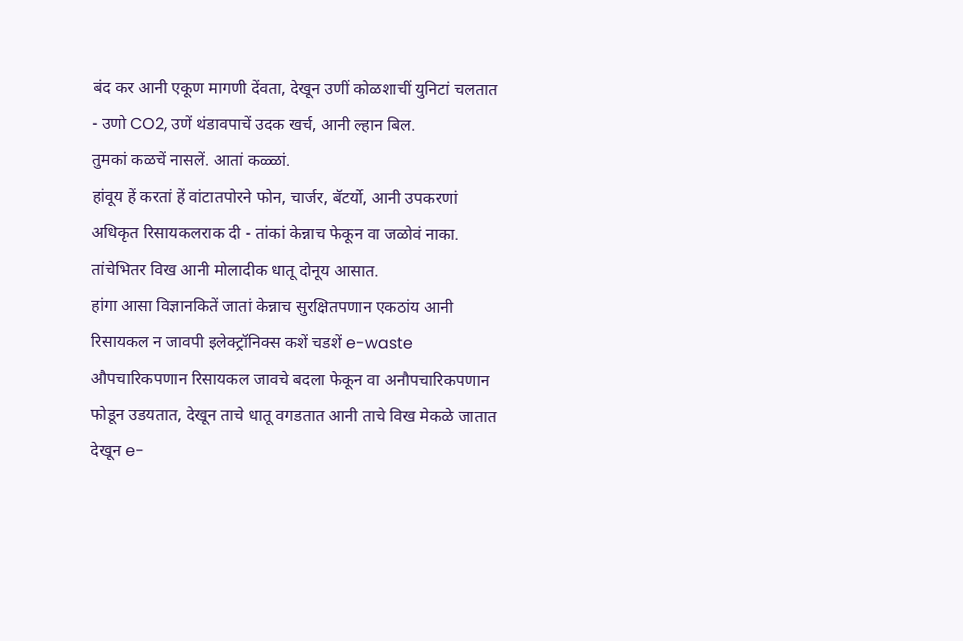बंद कर आनी एकूण मागणी देंवता, देखून उणीं कोळशाचीं युनिटां चलतात - उणो CO2, उणें थंडावपाचें उदक खर्च, आनी ल्हान बिल.
तुमकां कळचें नासलें. आतां कळ्ळां.
हांवूय हें करतां हें वांटातपोरने फोन, चार्जर, बॅटर्यो, आनी उपकरणां अधिकृत रिसायकलराक दी - तांकां केन्नाच फेकून वा जळोवं नाका. तांचेभितर विख आनी मोलादीक धातू दोनूय आसात.
हांगा आसा विज्ञानकितें जातां केन्नाच सुरक्षितपणान एकठांय आनी रिसायकल न जावपी इलेक्ट्रॉनिक्स कशें चडशें e-waste औपचारिकपणान रिसायकल जावचे बदला फेकून वा अनौपचारिकपणान फोडून उडयतात, देखून ताचे धातू वगडतात आनी ताचे विख मेकळे जातात देखून e-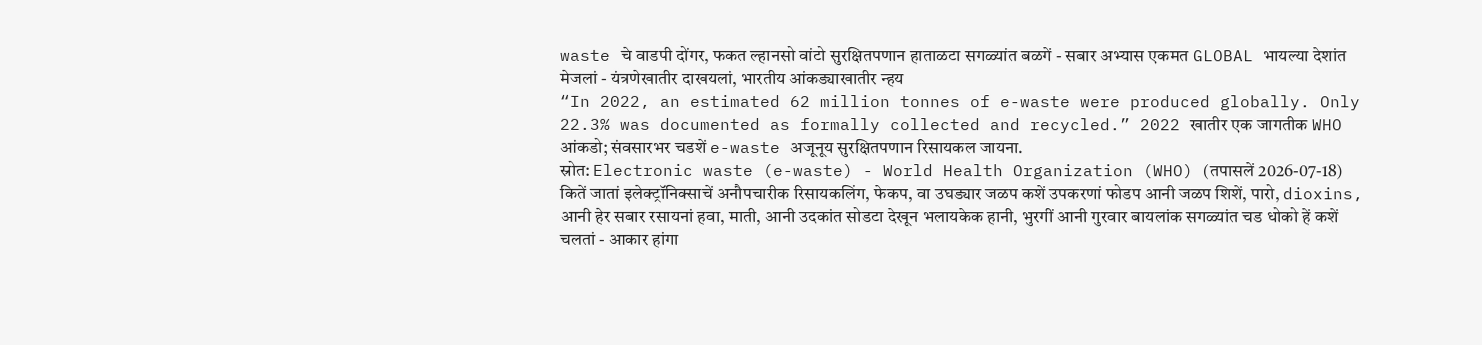waste चे वाडपी दोंगर, फकत ल्हानसो वांटो सुरक्षितपणान हाताळटा सगळ्यांत बळगें - सबार अभ्यास एकमत GLOBAL भायल्या देशांत मेजलां - यंत्रणेखातीर दाखयलां, भारतीय आंकड्याखातीर न्हय
“In 2022, an estimated 62 million tonnes of e-waste were produced globally. Only 22.3% was documented as formally collected and recycled.” 2022 खातीर एक जागतीक WHO आंकडो; संवसारभर चडशें e-waste अजूनूय सुरक्षितपणान रिसायकल जायना.
स्रोत: Electronic waste (e-waste) - World Health Organization (WHO) (तपासलें 2026-07-18)
कितें जातां इलेक्ट्रॉनिक्साचें अनौपचारीक रिसायकलिंग, फेकप, वा उघड्यार जळप कशें उपकरणां फोडप आनी जळप शिशें, पारो, dioxins, आनी हेर सबार रसायनां हवा, माती, आनी उदकांत सोडटा देखून भलायकेक हानी, भुरगीं आनी गुरवार बायलांक सगळ्यांत चड धोको हें कशें चलतां - आकार हांगा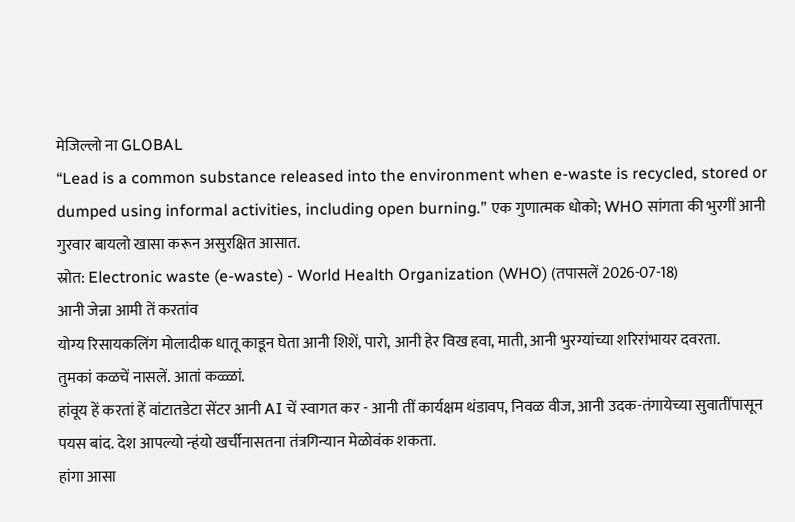मेजिल्लो ना GLOBAL
“Lead is a common substance released into the environment when e-waste is recycled, stored or dumped using informal activities, including open burning.” एक गुणात्मक धोको; WHO सांगता की भुरगीं आनी गुरवार बायलो खासा करून असुरक्षित आसात.
स्रोत: Electronic waste (e-waste) - World Health Organization (WHO) (तपासलें 2026-07-18)
आनी जेन्ना आमी तें करतांव
योग्य रिसायकलिंग मोलादीक धातू काडून घेता आनी शिशें, पारो, आनी हेर विख हवा, माती, आनी भुरग्यांच्या शरिरांभायर दवरता.
तुमकां कळचें नासलें. आतां कळ्ळां.
हांवूय हें करतां हें वांटातडेटा सेंटर आनी AI चें स्वागत कर - आनी तीं कार्यक्षम थंडावप, निवळ वीज, आनी उदक-तंगायेच्या सुवातींपासून पयस बांद. देश आपल्यो न्हंयो खर्चीनासतना तंत्रगिन्यान मेळोवंक शकता.
हांगा आसा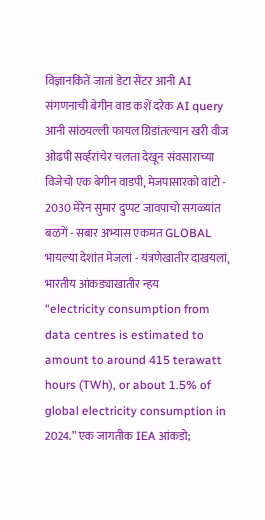विज्ञानकितें जातां डेटा सेंटर आनी AI संगणनाची बेगीन वाड कशें दरेक AI query आनी सांठयल्ली फायल ग्रिडांतल्यान खरी वीज ओढपी सर्व्हरांचेर चलता देखून संवसाराच्या विजेचो एक बेगीन वाडपी, मेजपासारको वांटो - 2030 मेरेन सुमार दुप्पट जावपाचो सगळ्यांत बळगें - सबार अभ्यास एकमत GLOBAL भायल्या देशांत मेजलां - यंत्रणेखातीर दाखयलां, भारतीय आंकड्याखातीर न्हय
“electricity consumption from data centres is estimated to amount to around 415 terawatt hours (TWh), or about 1.5% of global electricity consumption in 2024.” एक जागतीक IEA आंकडो;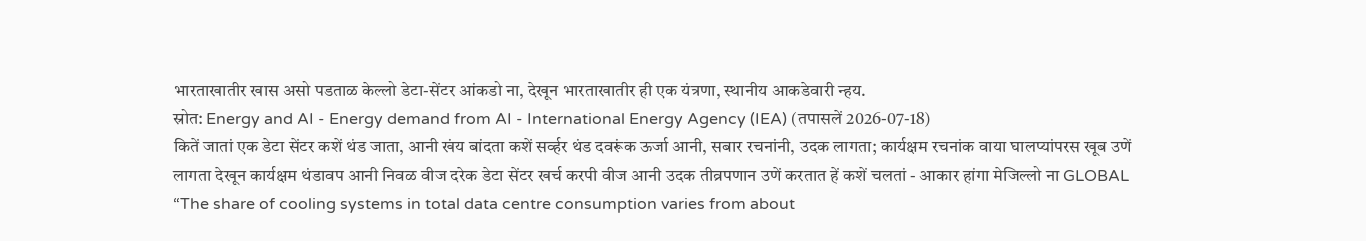भारताखातीर खास असो पडताळ केल्लो डेटा-सेंटर आंकडो ना, देखून भारताखातीर ही एक यंत्रणा, स्थानीय आकडेवारी न्हय.
स्रोत: Energy and AI - Energy demand from AI - International Energy Agency (IEA) (तपासलें 2026-07-18)
कितें जातां एक डेटा सेंटर कशें थंड जाता, आनी खंय बांदता कशें सर्व्हर थंड दवरूंक ऊर्जा आनी, सबार रचनांनी, उदक लागता; कार्यक्षम रचनांक वाया घालप्यांपरस खूब उणें लागता देखून कार्यक्षम थंडावप आनी निवळ वीज दरेक डेटा सेंटर खर्च करपी वीज आनी उदक तीव्रपणान उणें करतात हें कशें चलतां - आकार हांगा मेजिल्लो ना GLOBAL
“The share of cooling systems in total data centre consumption varies from about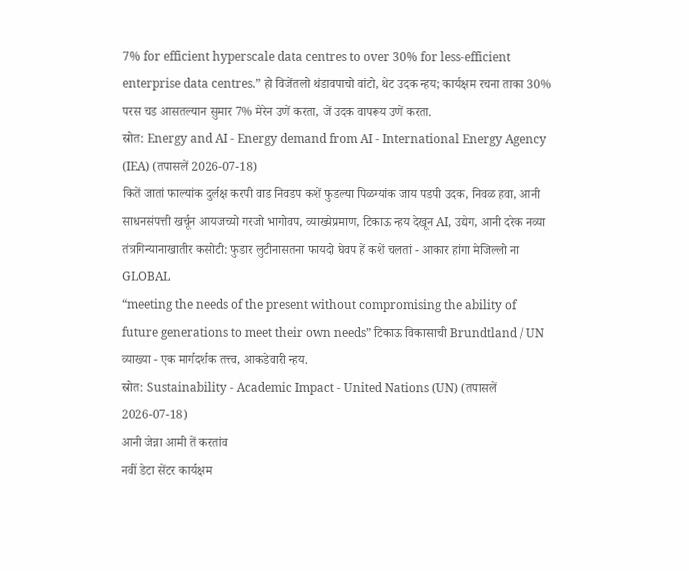7% for efficient hyperscale data centres to over 30% for less-efficient enterprise data centres.” हो विजेंतलो थंडावपाचो वांटो, थेट उदक न्हय; कार्यक्षम रचना ताका 30% परस चड आसतल्यान सुमार 7% मेरेन उणें करता, जें उदक वापरूय उणें करता.
स्रोत: Energy and AI - Energy demand from AI - International Energy Agency (IEA) (तपासलें 2026-07-18)
कितें जातां फाल्यांक दुर्लक्ष करपी वाड निवडप कशें फुडल्या पिळग्यांक जाय पडपी उदक, निवळ हवा, आनी साधनसंपत्ती खर्चून आयजच्यो गरजो भागोवप, व्याख्येप्रमाण, टिकाऊ न्हय देखून AI, उद्येग, आनी दरेक नव्या तंत्रगिन्यानाखातीर कसोटी: फुडार लुटीनासतना फायदो घेवप हें कशें चलतां - आकार हांगा मेजिल्लो ना GLOBAL
“meeting the needs of the present without compromising the ability of future generations to meet their own needs” टिकाऊ विकासाची Brundtland / UN व्याख्या - एक मार्गदर्शक तत्त्व, आकडेवारी न्हय.
स्रोत: Sustainability - Academic Impact - United Nations (UN) (तपासलें 2026-07-18)
आनी जेन्ना आमी तें करतांव
नवीं डेटा सेंटर कार्यक्षम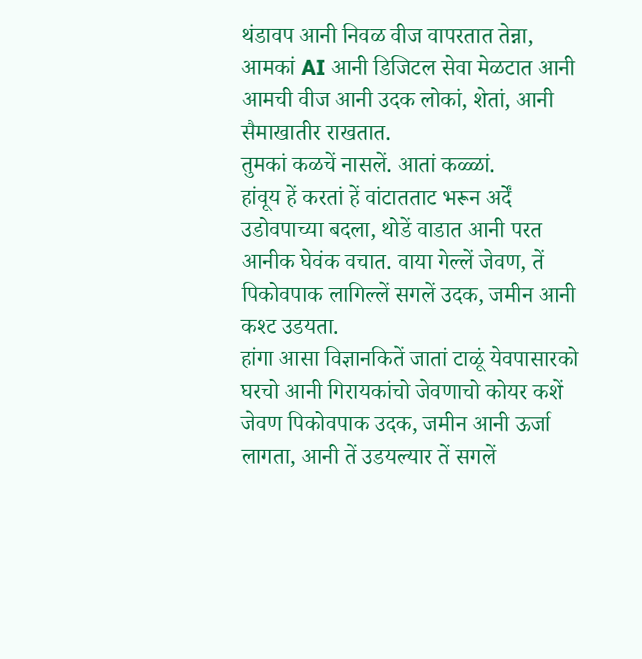थंडावप आनी निवळ वीज वापरतात तेन्ना, आमकां AI आनी डिजिटल सेवा मेळटात आनी आमची वीज आनी उदक लोकां, शेतां, आनी सैमाखातीर राखतात.
तुमकां कळचें नासलें. आतां कळ्ळां.
हांवूय हें करतां हें वांटातताट भरून अर्दें उडोवपाच्या बदला, थोडें वाडात आनी परत आनीक घेवंक वचात. वाया गेल्लें जेवण, तें पिकोवपाक लागिल्लें सगलें उदक, जमीन आनी कश्ट उडयता.
हांगा आसा विज्ञानकितें जातां टाळूं येवपासारको घरचो आनी गिरायकांचो जेवणाचो कोयर कशें जेवण पिकोवपाक उदक, जमीन आनी ऊर्जा लागता, आनी तें उडयल्यार तें सगलें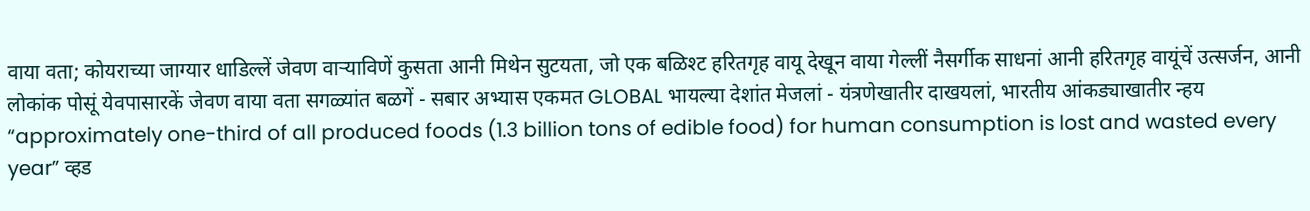वाया वता; कोयराच्या जाग्यार धाडिल्लें जेवण वाऱ्याविणें कुसता आनी मिथेन सुटयता, जो एक बळिश्ट हरितगृह वायू देखून वाया गेल्लीं नैसर्गीक साधनां आनी हरितगृह वायूंचें उत्सर्जन, आनी लोकांक पोसूं येवपासारकें जेवण वाया वता सगळ्यांत बळगें - सबार अभ्यास एकमत GLOBAL भायल्या देशांत मेजलां - यंत्रणेखातीर दाखयलां, भारतीय आंकड्याखातीर न्हय
“approximately one-third of all produced foods (1.3 billion tons of edible food) for human consumption is lost and wasted every year” व्हड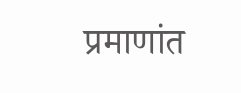प्रमाणांत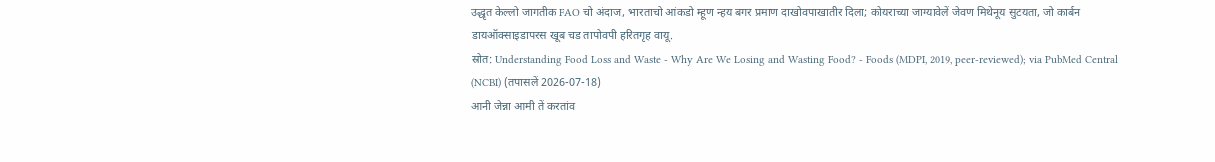उद्धृत केल्लो जागतीक FAO चो अंदाज, भारताचो आंकडो म्हूण न्हय बगर प्रमाण दाखोवपाखातीर दिला; कोयराच्या जाग्यावेलें जेवण मिथेनूय सुटयता, जो कार्बन डायऑक्साइडापरस खूब चड तापोवपी हरितगृह वायू.
स्रोत: Understanding Food Loss and Waste - Why Are We Losing and Wasting Food? - Foods (MDPI, 2019, peer-reviewed); via PubMed Central (NCBI) (तपासलें 2026-07-18)
आनी जेन्ना आमी तें करतांव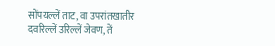सोंपयल्लें ताट, वा उपरांतखातीर दवरिल्लें उरिल्लें जेवण, तें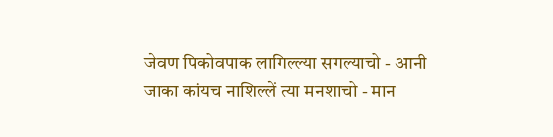जेवण पिकोवपाक लागिल्ल्या सगल्याचो - आनी जाका कांयच नाशिल्लें त्या मनशाचो - मान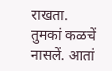राखता.
तुमकां कळचें नासलें. आतां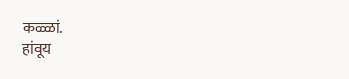कळ्ळां.
हांवूय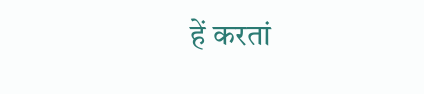हें करतां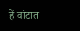हें वांटात